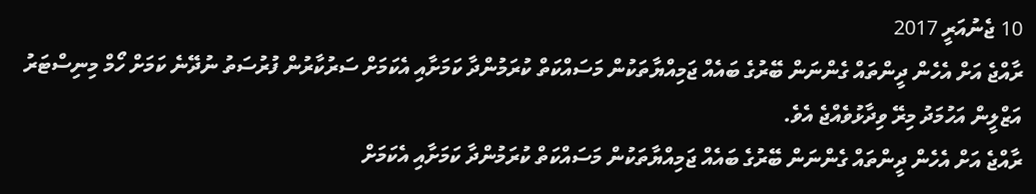10 ޖެނުއަރީ 2017
ރާއްޖެ އަށް އެހެން ދީންތައް ގެންނަން ބޭރުގެ ބައެއް ޖަމިއްޔާތަކުން މަސައްކަތް ކުރަމުންދާ ކަމަށާއި އެކަމަށް ސަރުކާރުން ފުރުސަތު ނުދޭނެ ކަމަށް ހޯމް މިނިސްޓަރު އަޒްލީން އަހުމަދު މިރޭ ވިދާޅުވެއްޖެ އެވެ.
ރާއްޖެ އަށް އެހެން ދީންތައް ގެންނަން ބޭރުގެ ބައެއް ޖަމިއްޔާތަކުން މަސައްކަތް ކުރަމުންދާ ކަމަށާއި އެކަމަށް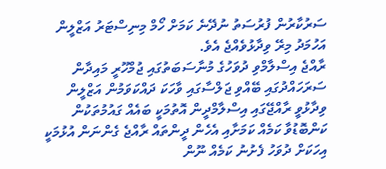ސަރުކާރުން ފުރުސަތު ނުދޭނެ ކަމަށް ހޯމް މިނިސްޓަރު އަޒްލީން އަހުމަދު މިރޭ ވިދާޅުވެއްޖެ އެވެ.
ރާއްޖެ އިސްލާމްވި ދުވަހުގެ މުނާސަބަތުގައި ޖުމްހޫރީ މައިދާން ސަރަހައްދުގައި ބޭއްވި ޖަލްސާގައި ވާހަކަ ދައްކަވަމުން އަޒްލީން ވިދާޅުވީ ރާއްޖޭގައި އިސްލާމްދީން އޮތުމަކީ ބައެއް ގައުމުތަކުން ކަންބޮޑުވާ ކަމެއް ކަމަށާއި އެހެން ދީންތައް ރާއްޖެ ގެންނަން އުޅުމަކީ އިހަކަށް ދުވަހު ފެށުނު ކަމެއް ނޫން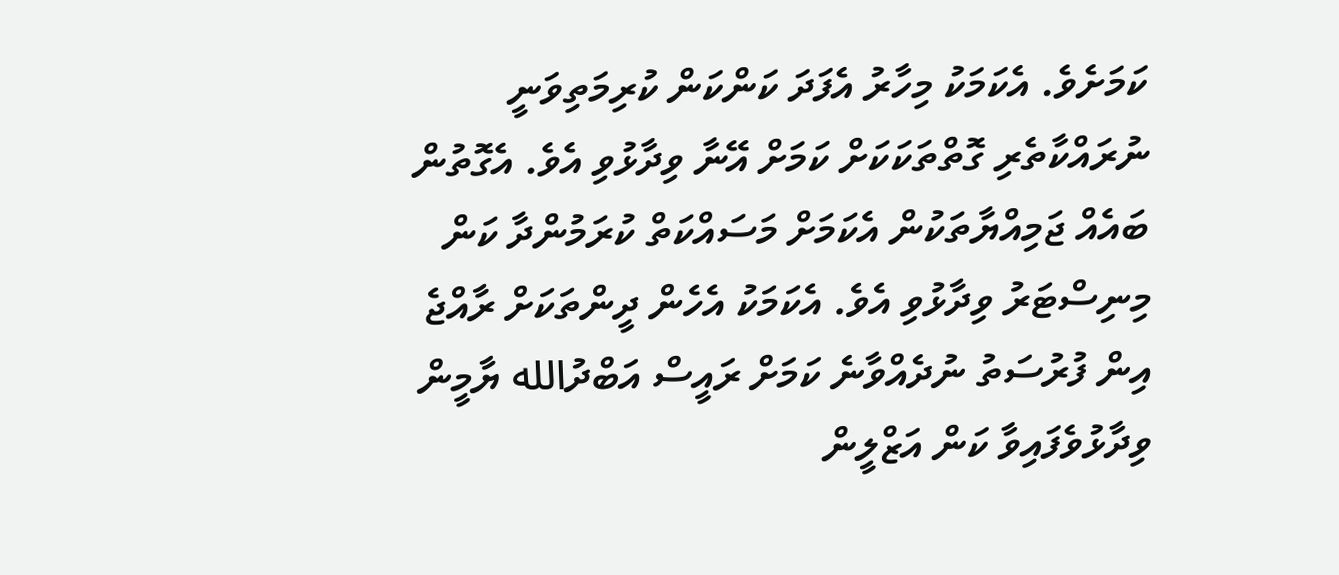ކަމަށެވެ. އެކަމަކު މިހާރު އެފަދަ ކަންކަން ކުރިމަތިވަނީ ނުރައްކާތެރި ގޮތްތަކަކަށް ކަމަށް އޭނާ ވިދާޅުވި އެވެ. އެގޮތުން ބައެއް ޖަމިއްޔާތަކުން އެކަމަށް މަސައްކަތް ކުރަމުންދާ ކަން މިނިސްޓަރު ވިދާޅުވި އެވެ. އެކަމަކު އެހެން ދީންތަކަށް ރާއްޖެ އިން ފުރުސަތު ނުދެއްވާނެ ކަމަށް ރައީސް އަބްދުالله ޔާމީން ވިދާޅުވެފައިވާ ކަން އަޒްލީން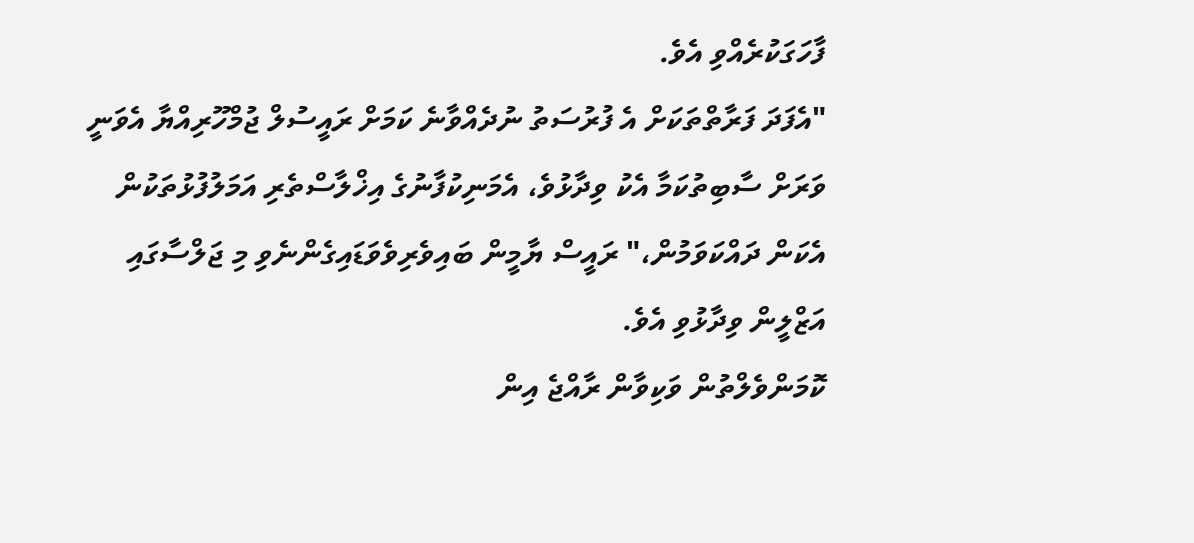ފާހަގަކުރެއްވި އެވެ.
"އެފަދަ ފަރާތްތަކަށް އެ ފުރުސަތު ނުދެއްވާނެ ކަމަށް ރައީސުލް ޖުމްހޫރިއްޔާ އެވަނީ ވަރަށް ސާބިތުކަމާ އެކު ވިދާޅުވެ، އެމަނިކުފާނުގެ އިޚްލާސްތެރި އަމަލުފުޅުތަކުން އެކަން ދައްކަވަމުން،" ރައީސް ޔާމީން ބައިވެރިވެވަޑައިގެންނެވި މި ޖަލްސާގައި އަޒްލީން ވިދާޅުވި އެވެ.
ކޮމަންވެލްތުން ވަކިވާން ރާއްޖެ އިން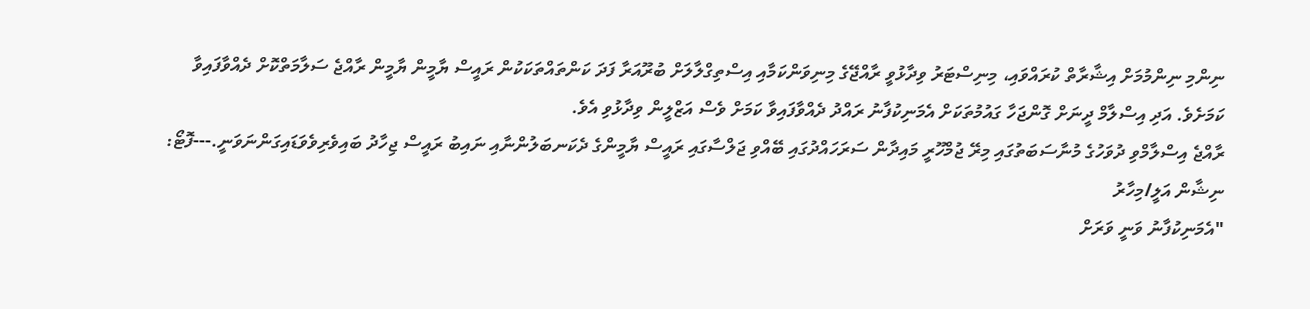ނިންމި ނިންމުމަށް އިޝާރާތް ކުރައްވައި، މިނިސްޓަރު ވިދާޅުވީ ރާއްޖޭގެ މިނިވަންކަމާއި އިސްތިގްލާލަށް ބުރޫއަރާ ފަދަ ކަންތައްތަކަކުން ރައީސް ޔާމީން ޔާމީން ރާއްޖެ ސަލާމަތްކޮށް ދެއްވާފައިވާ ކަމަށެވެ. އަދި އިސްލާމް ދީނަށް ގޮންޖަހާ ގައުމުތަކަށް އެމަނިކުފާނު ރައްދު ދެއްވާފައިވާ ކަމަށް ވެސް އަޒްލީން ވިދާޅުވި އެވެ.
ރާއްޖެ އިސްލާމްވި ދުވަހުގެ މުނާސަބަތުގައި މިރޭ ޖުމްހޫރީ މައިދާން ސަރަހައްދުގައި ބޭއްވި ޖަލްސާގައި ރައީސް ޔާމީންގެ ދެކަނބަލުންނާއި ނައިބު ރައީސް ޖިހާދު ބައިވެރިވެވަޑައިގަންނަވަނީ.---ފޮޓޯ: ނިޝާން އަލީ/މިހާރު
"އެމަނިކުފާނު ވަނީ ވަރަށް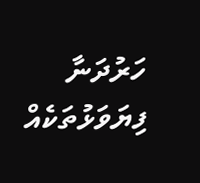ހަރުދަނާ ފިޔަވަޅުތަކެއް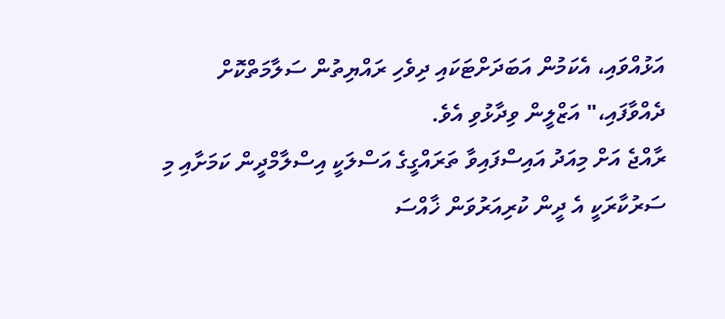އަޅުއްވައި، އެކަމުން އަބަދަށްޓަކައި ދިވެހި ރައްޔިތުން ސަލާމަތްކޮށް ދެއްވާފައި،" އަޒްލީން ވިދާޅުވި އެވެ.
ރާއްޖެ އަށް މިއަދު އައިސްފައިވާ ތަރައްގީގެ އަސްލަކީ އިސްލާމްދީން ކަމަށާއި މި ސަރުކާރަކީ އެ ދީން ކުރިއަރުވަން ޚާއްސަ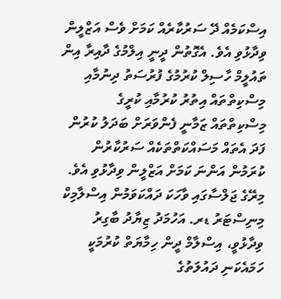އިސްކަމެއް ދޭ ސަރުކާރެއް ކަމަށް ވެސް އަޒްލީން ވިދާޅުވި އެވެ. އެގޮތުން ދީނީ އިލްމުގެ ދާއިރާ އިން ތައުލީމް ހާސިލް ކުރުމުގެ ފުރުސަތު ދިނުމާއި މިސްކިތްތައް އިތުރު ކުރުމާއި ކުރީގެ މިސްކިތްތައް ޒަމާނީ ފެންވަރަށް ބަދަލު ކުރުން ފަދަ އެތައް މަސައްކަތްތަކެއް ސަރުކާރުން ކުރަމުން އަންނަ ކަމަށް އަޒްލީން ވިދާޅުވި އެވެ.
މިރޭގެ ޖަލްސާގައި ވާހަކަ ދައްކަވަމުން އިސްލާމިކް މިނިސްޓަރު ޑރ. އަހުމަދު ޒިޔާދު ބާގިރު ވިދާޅުވީ، އިސްލާމް ދީން ހިމާޔަތް ކުރުމަކީ ހަމައެކަނި ދައުލަތުގެ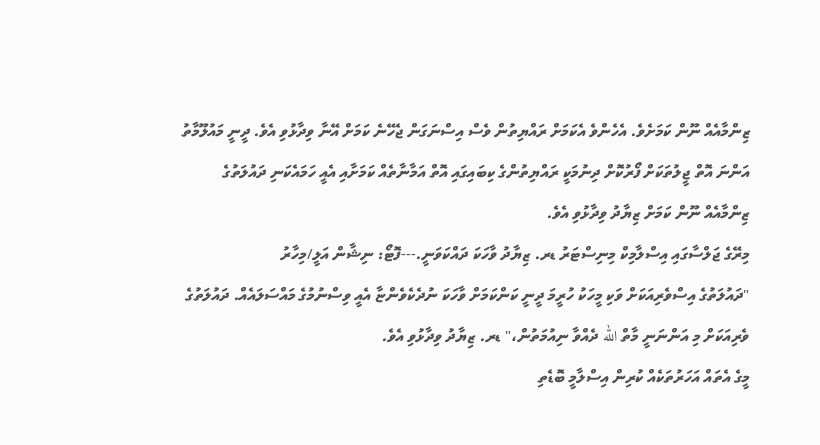ޒިންމާއެއް ނޫން ކަމަށެވެ. އެހެންވެ އެކަމަށް ރައްޔިތުން ވެސް އިސްނަގަން ޖެހޭނެ ކަމަށް އޭނާ ވިދާޅުވި އެވެ. ދީނީ މައުލޫމާތު އަންނަ އޮތް ޖީލުތަކަށް ފޯރުކޮށް ދިނުމަކީ ރައްޔިތުންގެ ކިބައިގައި އޮތް އަމާނާތެއް ކަމަށާއި އެއީ ހަމައެކަނި ދައުލަތުގެ ޒިންމާއެއް ނޫން ކަމަށް ޒިޔާދު ވިދާޅުވި އެވެ.
މިރޭގެ ޖަލްސާގައި އިސްލާމިކް މިނިސްޓަރު ޑރ. ޒިޔާދު ވާހަކަ ދައްކަވަނީ.---ފޮޓޯ: ނިޝާން އަލީ/މިހާރު
"ދައުލަތުގެ އިސްވެރިއަކަށް ވަކި މީހަކު ހުރީމަ ދީނީ ކަންކަމަށް ވާހަކަ ނުދެކެވެންޏާ އެއީ ވިސްނުމުގެ މައްސަލައެއް. ދައުލަތުގެ ވެރިއަކަށް މި އަންނަނީ މާތް الله ދެއްވާ ނިއުމަތުން،" ޑރ. ޒިޔާދު ވިދާޅުވި އެވެ.
މީގެ އެތައް އަހަރުތަކެއް ކުރިން އިސްލާމީ ބޮޑެތި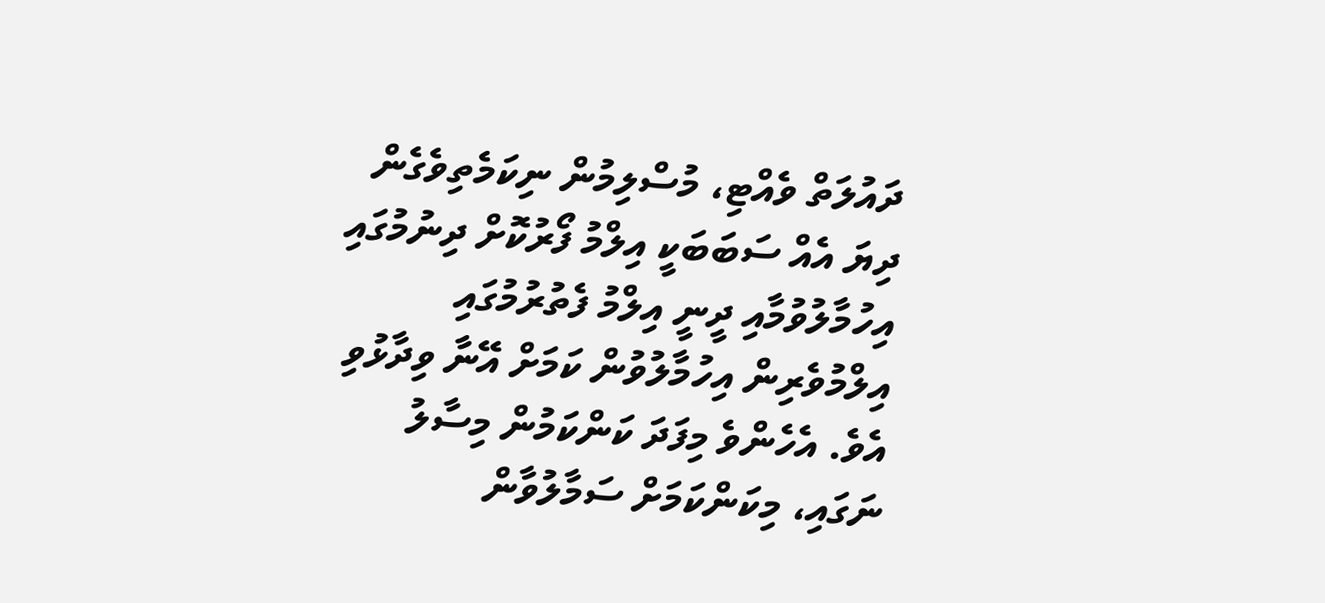ދައުލަތް ވެއްޓި، މުސްލިމުން ނިކަމެތިވެގެން ދިޔަ އެއް ސަބަބަކީ އިލްމު ފޯރުކޮށް ދިނުމުގައި އިހުމާލުވުމާއި ދީނީ އިލްމު ފެތުރުމުގައި އިލްމުވެރިން އިހުމާލުވުން ކަމަށް އޭނާ ވިދާޅުވި އެވެ. އެހެންވެ މިފަދަ ކަންކަމުން މިސާލު ނަގައި، މިކަންކަމަށް ސަމާލުވާން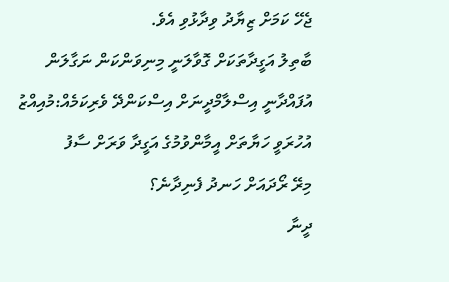ޖެހޭ ކަމަށް ޒިޔާދު ވިދާޅުވި އެވެ.
ބާތިލު އަގީދާތަކަށް ގޮވާލަނީ މިނިވަންކަން ނަގާލަން
އުފައްދާނީ އިސްލާމްދީނަށް އިސްކަންދޭ ވެރިކަމެއް:މުއިއްޒު
އުހުރަވީ ހަޔާތަށް އީމާންވުމުގެ އަގީދާ ވަރަށް ސާފު
މިރޭ ރޯދައަށް ހަނދު ފެނިދާނެ؟
ދީނާ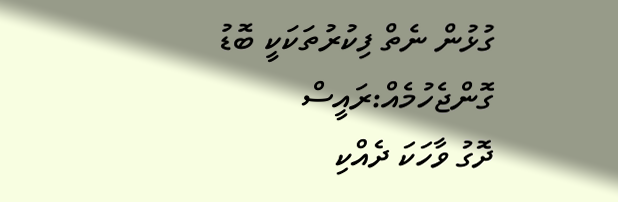ގުޅުން ނެތް ފިކުރުތަކަކީ ބޮޑު ގޮންޖެހުމެއް:ރައީސް
ދޮގު ވާހަކަ ދެއްކި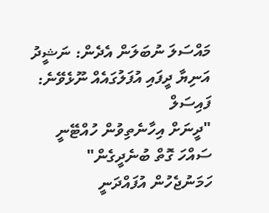މައްސަލަ ނުބަލަން އެދެން: ނަޝީދު
އަނިޔާ ދީފައި އުފަލުގައެއް ނޫޅެވޭނެ: ފައިސަލް
"ދީނަށް އިހާނެތިވުން ހުއްޓޭނީ ސައްހަ ގޮތް ބުނެދީގެން"
ހަމަނުޖެހުން އުފައްދަނީ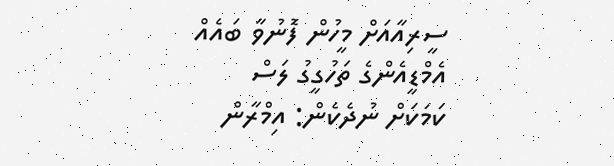ސީރިއާއަށް މީހުން ފޮނުވާ ބައެއް
އެމްޑީއެންގެ ތަހުގީގު ލަސް ކަމަކަށް ނުދެކެން: އިމްރާން